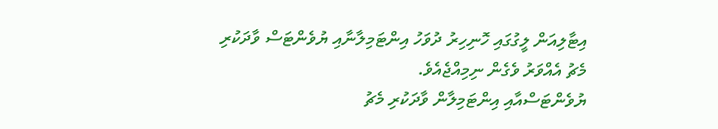އިޓާލިއަން ލީގުގައި ހޮނިހިރު ދުވަހު އިންޓަމިލާނާއި ޔުވެންޓަސް ވާދަކުރި މެޗު އެއްވަރު ވެގެން ނިމިއްޖެއެވެ.
ޔުވެންޓަސްއާއި އިންޓަމިލާން ވާދަކުރި މެޗު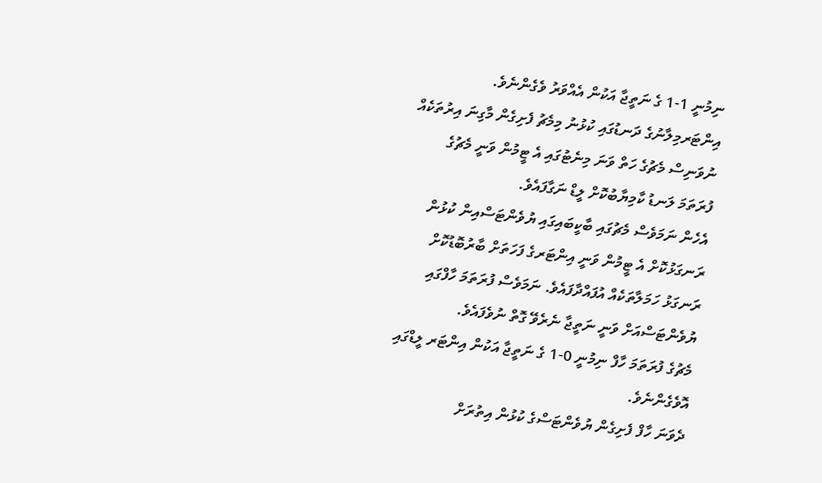ނިމުނީ 1-1 ގެ ނަތީޖާ އަކުން އެއްވަރު ވެގެންނެވެ.
އިންޓަރމިލާނުގެ ދަނޑުގައި ކުޅުނު މިމެޗު ފެށިގެން މާގިނަ އިރުތަކެއް ނުވަނިސް މެޗުގެ ހަތް ވަނަ މިނެޓުގައި އެ ޓީމުން ވަނީ މެޗުގެ ފުރަތަމަ ލަނޑު ކާމިޔާބުކޮށް ލީޑް ނަގާފައެވެ.
އެހެން ނަމަވެސް މެޗުގައި ބާކީބައިގައި ޔުވެންޓަސްއިން ކުޅުން ރަނގަޅުކޮށް އެ ޓީމުން ވަނީ އިންޓަރގެ ފަހަތަށް ބާރުބޮޑުކޮށް ރަނގަޅު ހަމަލާތަކެއް އުފައްދާފައެވެ. ނަމަވެސް ފުރަތަމަ ހާފްގައި ޔުވެންޓަސްއަށް ވަނީ ނަތީޖާ ނެރެވޭ ގޮތް ނުވެފައެވެ.
މެޗުގެ ފުރަތަމަ ހާފް ނިމުނީ 0-1 ގެ ނަތީޖާ އަކުން އިންޓަރ ލީޑްގައި އޮވެގެންނެވެ.
ދެވަނަ ހާފް ފެށިގެން ޔުވެންޓަސްގެ ކުޅުން އިތުރަށް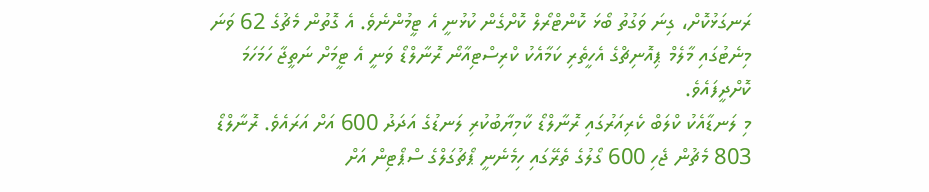ރަނގަޅުކޮށް، ގިނަ ވަގުތު ބޯޅަ ކޮންޓްރޯލް ކޮށްގެން ކުޅުނީ އެ ޓީމުންނެވެ. އެ ގޮތުން މެޗުގެ 62 ވަނަ މިނެޓުގައި މާލެމް ޕިއޮނިޗްގެ އެހީތެރި ކަމާއެކު ކްރިސްޓިއާނޯ ރޮނާލްޑޯ ވަނީ އެ ޓީމަށް ނަތީޖާ ހަމަހަމަ ކޮށްދީފައެވެ.
މި ލަނޑާއެކު ކްލަބް ކެރިއަރުގައި ރޮނާލްޑޯ ކާމިޔާބުކުރި ލަނޑުގެ އަދަދު 600 އަށް އަރައެވެ. ރޮނާލްޑޯ 803 މެޗުން ޖެހި 600 ގޯލުގެ ތެރޭގައި ހިމެނެނީ ޕޯޗުގަލްގެ ސްޕޯޓިން އަށް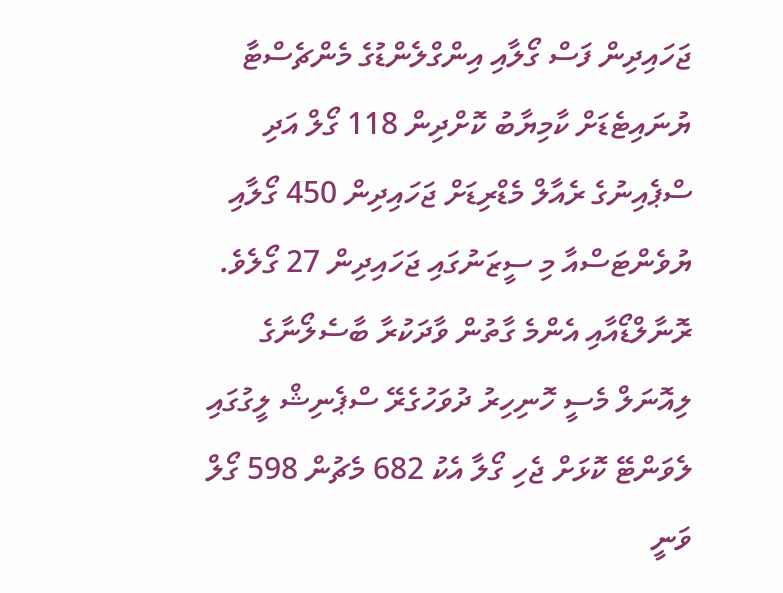ޖަހައިދިން ފަސް ގޯލާއި އިންގްލެންޑުގެ މެންޗެސްޓާ ޔުނައިޓެޑަށް ކާމިޔާބު ކޮށްދިން 118 ގޯލް އަދި ސްޕެއިނުގެ ރެއާލް މެޑްރިޑަށް ޖަހައިދިން 450 ގޯލާއި ޔުވެންޓަސްއާ މި ސީޒަނުގައި ޖަހައިދިން 27 ގޯލެވެ.
ރޮނާލްޑޯއާއި އެންމެ ގާތުން ވާދަކުރާ ބާސެލޯނާގެ ލިއޮނަލް މެސީ ހޮނިހިރު ދުވަހުގެރޭ ސްޕެނިޝް ލީގުގައި ލެވަންޓޭ ކޮޅަށް ޖެހި ގޯލާ އެކު 682 މެޗުން 598 ގޯލް ވަނީ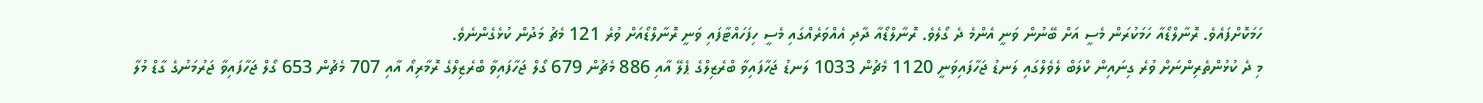ހަމަކޮށްފައެވެ. ރޮނާލްޑޯއާ ހަމަކުރަން މެސީ އަށް ބޭނުން ވަނީ އެންމެ ދެ ގޯލެވެ. ރޮނާލްޑޯއާ ދާދި އެއްވަރެއްގައި މެސީ ހިފަހައްޓާފައި ވަނީ ރޮނާލްޑޯއަށް ވުރެ 121 މެޗު މަދުން ކުޅެގެންނެވެ.
މި ދެ ކުޅުންތެރިންނަށް ވުރެ ގިނައިން ކްލަބް ލެވެލްގައި ލަނޑު ޖަހާފައިވަނީ 1120 މެޗުން 1033 ލަނޑު ޖަހާފައިވާ ބްރެޒިލްގެ ޕެލޭ އާއި 886 މެޗުން 679 ގޯލް ޖަހާފައިވާ ބްރެޒިލްގެ ރޮމާރިއޯ އާއި 707 މެޗުން 653 ގޯލް ޖަހާފައިވާ ޖަރުމަނުގެ ގާޑް މުލާ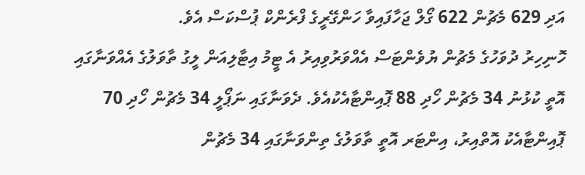އަދި 629 މެޗުން 622 ގޯލް ޖަހާފައިވާ ހަންގޭރީގެ ފްރެންކް ޕުސްކަސް އެވެ.
ހޮނިހިރު ދުވަހުގެ މެޗުން ޔުވެންޓަސް އެއްވަރުވިއިރު އެ ޓީމު އިޓާލިއަން ލީގު ތާވަލުގެ އެއްވަނާގައި އޮތީ ކުޅުނު 34 މެޗުން ހޯދި 88 ޕޮއިންޓާއެކުއެވެ. ދެވަނާގައި ނަޕޯލީ 34 މެޗުން ހޯދި 70 ޕޮއިންޓާއެކު އޮތްއިރު، އިންޓަރ އޮތީ ތާވަލުގެ ތިންވަނާގައި 34 މެޗުން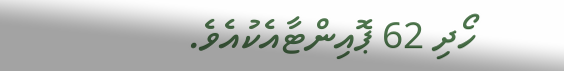ހޯދި 62 ޕޮއިންޓާއެކުއެވެ.